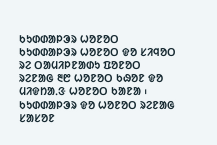ᱠᱩᱰᱰᱟᱞᱳᱨ ᱦᱚᱱᱚᱛ
ᱠᱩᱰᱰᱟᱞᱳᱨ ᱦᱚᱱᱚᱛ ᱫᱚ ᱥᱤᱧᱚᱛ ᱨᱮ ᱛᱟᱢᱤᱞᱱᱟᱰᱩ ᱯᱚᱱᱚᱛ ᱨᱮᱱᱟᱜ ᱓᱘ ᱦᱚᱱᱚᱛ ᱠᱷᱚᱱ ᱫᱚ ᱢᱤᱫᱴᱟᱹᱝ ᱦᱚᱱᱚᱛ ᱠᱟᱱᱟ ᱾ ᱠᱩᱰᱰᱟᱞᱳᱨ ᱫᱚ ᱦᱚᱱᱚᱛ ᱨᱮᱱᱟᱜ ᱥᱟᱥᱚᱱ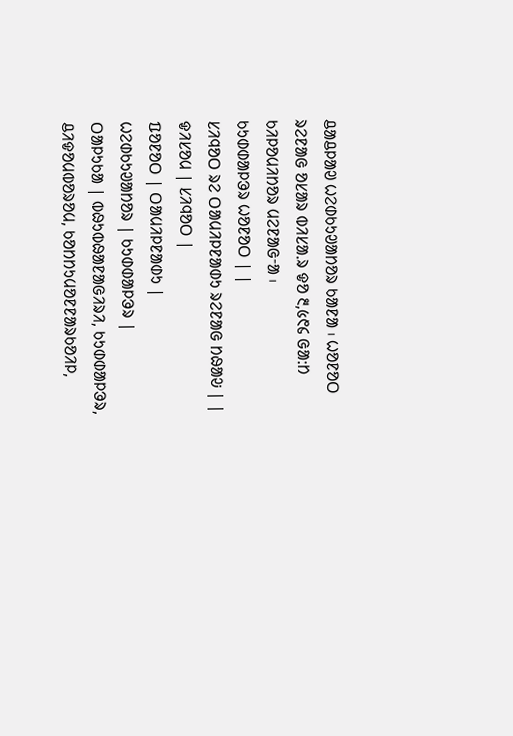ᱪᱟᱪᱞᱟᱣ ᱦᱮᱰᱠᱩᱣᱟᱴᱚᱨ ᱠᱟᱱᱟ ᱾ ᱦᱚᱱᱚᱛ ᱨᱮᱱᱟᱜ ᱚᱥᱟᱨ ᱵᱤᱥᱟᱹᱨ ᱫᱚ ᱓,᱕᱖᱔ ᱜᱟᱺᱴ ᱠᱤᱞᱚᱢᱤᱴᱚᱨ ᱢᱮᱱᱟᱜᱼᱟ ᱾
ᱠᱩᱰᱰᱟᱞᱳᱨ ᱦᱚᱱᱚᱛ | |
ᱥᱤᱧᱚᱛ ᱨᱮ ᱛᱟᱢᱤᱞᱱᱟᱰᱩ ᱨᱮᱱᱟᱜ ᱴᱷᱟᱶ | |
ᱫᱤᱥᱚᱢ | ᱥᱤᱧᱚᱛ |
ᱯᱚᱱᱚᱛ | ᱛᱟᱢᱤᱞᱱᱟᱰᱩ |
ᱦᱮᱰᱠᱩᱣᱟᱴᱚᱨ | ᱠᱩᱰᱰᱟᱞᱳᱨ |
ᱛᱟᱞᱩᱠᱟ | ᱵᱷᱩᱵᱷᱟᱱᱟᱜᱤᱨᱤ, ᱠᱩᱰᱰᱟᱞᱳᱨ, ᱪᱤᱫᱚᱢᱵᱚᱨᱚᱢ, ᱠᱚᱴᱴᱩᱢᱚᱱᱱᱟᱨᱠᱚᱤᱞ,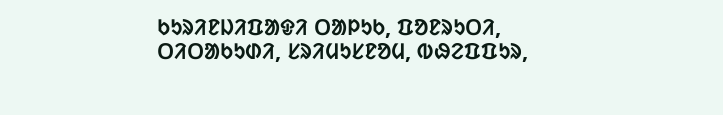ᱠᱩᱨᱤᱱᱡᱤᱯᱟᱫᱤ ᱛᱟᱞᱩᱠ, ᱯᱚᱱᱨᱩᱛᱤ, ᱛᱤᱛᱟᱠᱩᱰᱤ, ᱥᱨᱤᱢᱩᱥᱱᱚᱢ, ᱵᱷᱮᱯᱯᱩᱨ,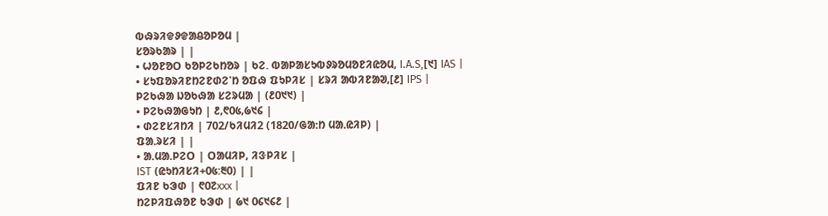ᱵᱷᱨᱤᱫᱽᱫᱟᱪᱚᱞᱚᱢ |
ᱥᱚᱨᱠᱟᱨ | |
• ᱦᱚᱱᱚᱛ ᱠᱚᱞᱮᱠᱴᱚᱨ | ᱠᱮ. ᱵᱟᱞᱟᱥᱩᱵᱽᱨᱚᱢᱚᱱᱤᱭᱚᱢ, I.A.S,[᱑] IAS |
• ᱥᱩᱯᱚᱨᱤᱱᱴᱮᱱᱰᱮᱸᱴ ᱚᱯᱷ ᱯᱩᱞᱤᱥ | ᱥᱨᱤ ᱟᱵᱤᱱᱟᱣ,[᱒] IPS |
ᱞᱮᱠᱷᱟ ᱡᱚᱠᱷᱟ ᱥᱮᱨᱢᱟ | (᱒᱐᱑᱑) |
• ᱞᱮᱠᱷᱟᱜᱩᱴ | ᱒,᱖᱐᱕,᱙᱑᱔ |
• ᱰᱮᱱᱥᱤᱴᱤ | 702/ᱠᱤᱢᱤ2 (1820/ᱜᱟᱺᱴ ᱢᱟᱹᱭᱤᱞ) |
ᱯᱟᱹᱨᱥᱤ | |
• ᱟᱹᱢᱟᱹᱞᱮᱛ | ᱛᱟᱢᱤᱞ, ᱤᱝᱞᱤᱥ |
IST (ᱭᱩᱴᱤᱥᱤ+᱐᱕:᱓᱐) | |
ᱯᱤᱱ ᱠᱳᱰ | ᱖᱐᱗xxx |
ᱴᱮᱞᱤᱯᱷᱚᱱ ᱠᱳᱰ | ᱙᱑ ᱐᱔᱑᱔᱒ |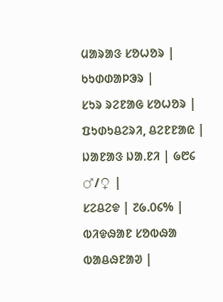ᱢᱟᱨᱟᱝ ᱥᱚᱦᱚᱨ | ᱠᱩᱰᱰᱟᱞᱳᱨ |
ᱥᱩᱨ ᱨᱮᱱᱟᱜ ᱥᱚᱦᱚᱨ | ᱯᱩᱰᱩᱪᱮᱨᱤ, ᱪᱮᱱᱱᱟᱭ |
ᱡᱟᱱᱟᱝ ᱡᱟᱹᱱᱤ | ᱙᱘᱔ ♂/♀ |
ᱥᱮᱪᱮᱫ | ᱗᱙.᱐᱔% |
ᱵᱤᱫᱷᱟᱱ ᱥᱚᱵᱷᱟ ᱵᱟᱪᱷᱱᱟᱣ |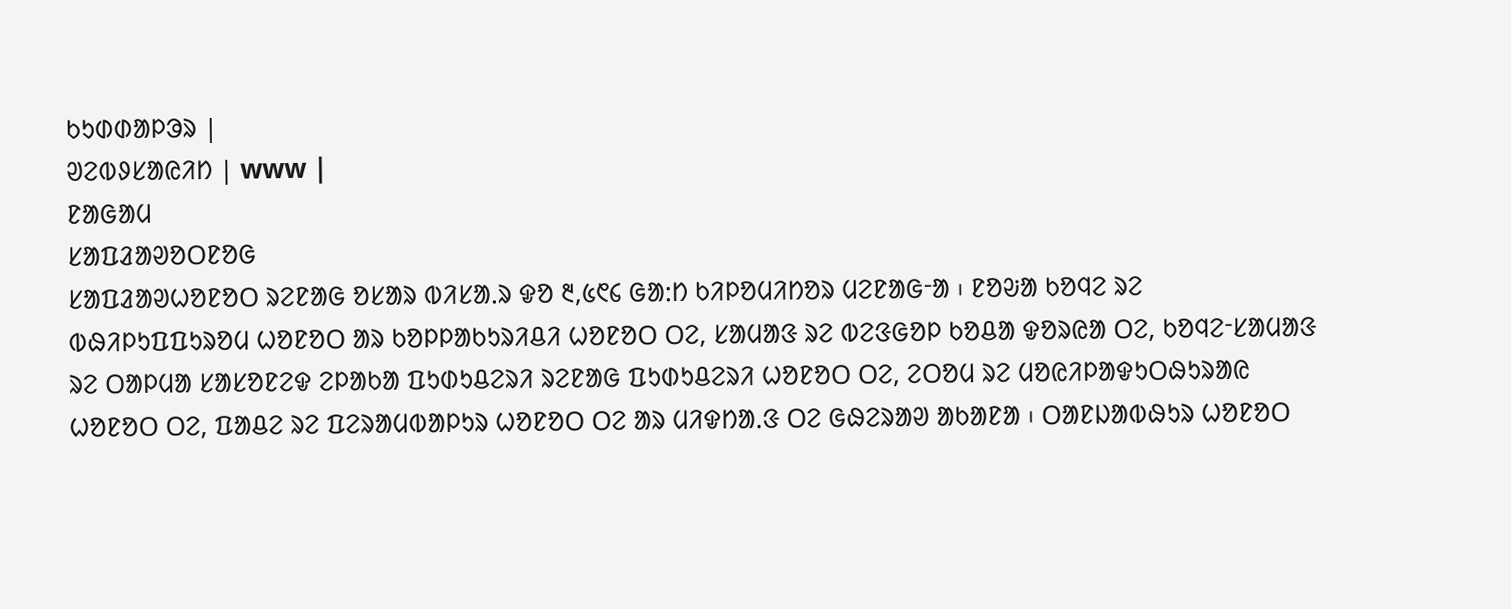ᱠᱩᱰᱰᱟᱞᱳᱨ |
ᱣᱮᱵᱽᱥᱟᱭᱤᱴ | www |
ᱱᱟᱜᱟᱢ
ᱥᱟᱯᱲᱟᱣᱚᱛᱱᱚᱜ
ᱥᱟᱯᱲᱟᱣᱦᱚᱱᱚᱛ ᱨᱮᱱᱟᱜ ᱚᱥᱟᱨ ᱵᱤᱥᱟᱹᱨ ᱫᱚ ᱓,᱕᱖᱔ ᱜᱟᱺᱴ ᱠᱤᱞᱚᱢᱤᱴᱚᱨ ᱢᱮᱱᱟᱜᱼᱟ ᱾ ᱱᱚᱶᱟ ᱠᱚᱧᱮ ᱨᱮ ᱵᱷᱤᱞᱩᱯᱯᱩᱨᱚᱢ ᱦᱚᱱᱚᱛ ᱟᱨ ᱠᱚᱞᱞᱟᱠᱩᱨᱤᱪᱤ ᱦᱚᱱᱚᱛ ᱛᱮ, ᱥᱟᱢᱟᱝ ᱨᱮ ᱵᱮᱝᱜᱚᱞ ᱠᱚᱪᱟ ᱫᱚᱨᱭᱟ ᱛᱮ, ᱠᱚᱧᱮᱼᱥᱟᱢᱟᱝ ᱨᱮ ᱛᱟᱞᱢᱟ ᱥᱟᱥᱚᱱᱮᱫ ᱮᱞᱟᱠᱟ ᱯᱩᱰᱩᱪᱮᱨᱤ ᱨᱮᱱᱟᱜ ᱯᱩᱰᱩᱪᱮᱨᱤ ᱦᱚᱱᱚᱛ ᱛᱮ, ᱮᱛᱚᱢ ᱨᱮ ᱢᱚᱭᱤᱞᱟᱫᱩᱛᱷᱩᱨᱟᱭ ᱦᱚᱱᱚᱛ ᱛᱮ, ᱯᱟᱪᱮ ᱨᱮ ᱯᱮᱨᱟᱢᱵᱟᱞᱩᱨ ᱦᱚᱱᱚᱛ ᱛᱮ ᱟᱨ ᱢᱤᱫᱴᱟᱹᱝ ᱛᱮ ᱜᱷᱮᱨᱟᱣ ᱟᱠᱟᱱᱟ ᱾ ᱛᱟᱱᱡᱟᱵᱷᱩᱨ ᱦᱚᱱᱚᱛ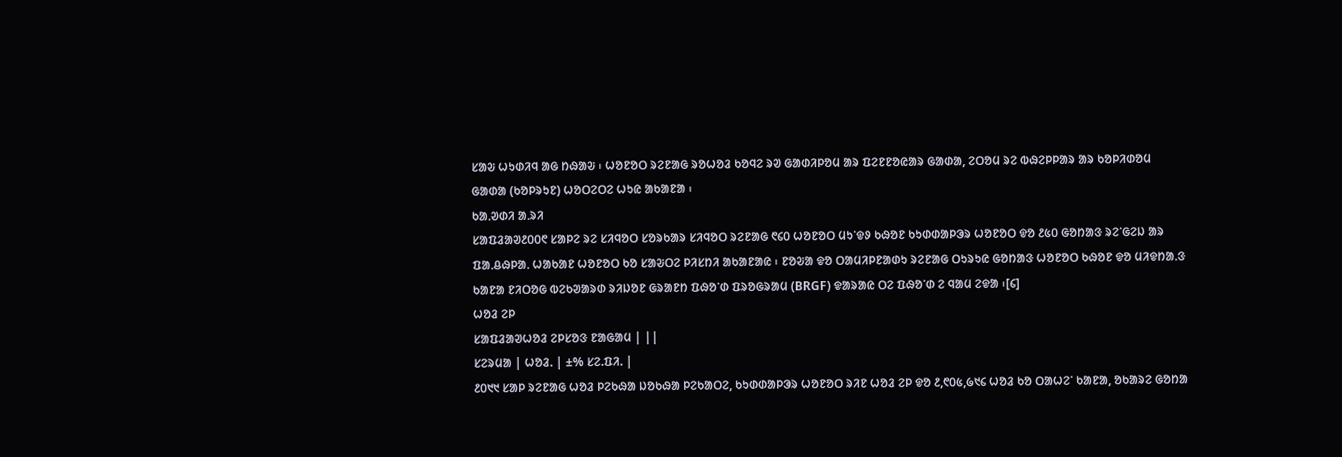ᱥᱟᱶ ᱦᱩᱰᱤᱧ ᱟᱜ ᱴᱷᱟᱶ ᱾ ᱦᱚᱱᱚᱛ ᱨᱮᱱᱟᱜ ᱨᱚᱦᱚᱲ ᱠᱚᱧᱮ ᱨᱣ ᱜᱟᱰᱤᱞᱚᱢ ᱟᱨ ᱯᱮᱱᱱᱚᱭᱟᱨ ᱜᱟᱰᱟ, ᱮᱛᱚᱢ ᱨᱮ ᱵᱷᱮᱞᱞᱟᱨ ᱟᱨ ᱠᱚᱞᱤᱰᱚᱢ ᱜᱟᱰᱟ (ᱠᱚᱞᱨᱩᱱ) ᱦᱚᱛᱮᱛᱮ ᱦᱩᱭ ᱟᱠᱟᱱᱟ ᱾
ᱠᱟᱹᱣᱰᱤ ᱟᱹᱨᱤ
ᱥᱟᱯᱲᱟᱣ᱒᱐᱐᱖ ᱥᱟᱞᱮ ᱨᱮ ᱥᱤᱧᱚᱛ ᱥᱚᱨᱠᱟᱨ ᱥᱤᱧᱚᱛ ᱨᱮᱱᱟᱜ ᱖᱔᱐ ᱦᱚᱱᱚᱛ ᱢᱩᱸᱫᱽ ᱠᱷᱚᱱ ᱠᱩᱰᱰᱟᱞᱳᱨ ᱦᱚᱱᱚᱛ ᱫᱚ ᱒᱕᱐ ᱜᱚᱴᱟᱝ ᱨᱮᱸᱜᱮᱡ ᱟᱨ ᱯᱟᱹᱪᱷᱞᱟᱹ ᱦᱟᱠᱟᱱ ᱦᱚᱱᱚᱛ ᱠᱚ ᱥᱟᱶᱛᱮ ᱞᱤᱥᱴᱤ ᱟᱠᱟᱱᱟᱭ ᱾ ᱱᱚᱶᱟ ᱫᱚ ᱛᱟᱢᱤᱞᱱᱟᱰᱩ ᱨᱮᱱᱟᱜ ᱛᱩᱨᱩᱭ ᱜᱚᱴᱟᱝ ᱦᱚᱱᱚᱛ ᱠᱷᱚᱱ ᱫᱚ ᱢᱤᱫᱴᱟᱹᱝ ᱠᱟᱱᱟ ᱱᱤᱛᱚᱜ ᱵᱮᱠᱣᱟᱨᱰ ᱨᱤᱡᱚᱱ ᱜᱨᱟᱱᱴ ᱯᱷᱚᱸᱰ ᱯᱨᱚᱜᱨᱟᱢ (BRGF) ᱫᱟᱨᱟᱭ ᱛᱮ ᱯᱷᱚᱸᱰ ᱮ ᱧᱟᱢ ᱮᱫᱟ ᱾[᱔]
ᱦᱚᱲ ᱮᱞ
ᱥᱟᱯᱲᱟᱣᱦᱚᱲ ᱮᱞᱥᱚᱝ ᱱᱟᱜᱟᱢ | ||
ᱥᱮᱨᱢᱟ | ᱦᱚᱲ. | ±% ᱥᱮ.ᱯᱤ. |
᱒᱐᱑᱑ ᱥᱟᱞ ᱨᱮᱱᱟᱜ ᱦᱚᱲ ᱞᱮᱠᱷᱟ ᱡᱚᱠᱷᱟ ᱞᱮᱠᱟᱛᱮ, ᱠᱩᱰᱰᱟᱞᱳᱨ ᱦᱚᱱᱚᱛ ᱨᱤᱱ ᱦᱚᱲ ᱮᱞ ᱫᱚ ᱒,᱖᱐᱕,᱙᱑᱔ ᱦᱚᱲ ᱠᱚ ᱛᱟᱦᱮᱸ ᱠᱟᱱᱟ, ᱚᱠᱟᱨᱮ ᱜᱚᱴᱟ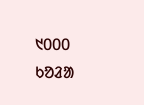᱑᱐᱐᱐ ᱠᱚᱲᱟ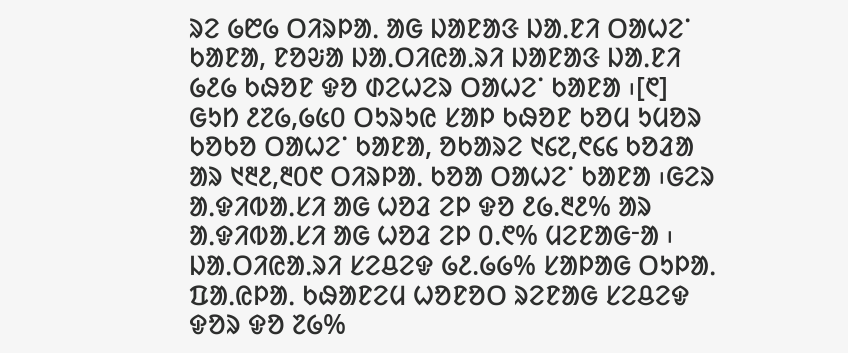ᱨᱮ ᱙᱘᱙ ᱛᱤᱨᱞᱟᱹ ᱟᱜ ᱡᱟᱱᱟᱝ ᱡᱟᱹᱱᱤ ᱛᱟᱦᱮᱸ ᱠᱟᱱᱟ, ᱱᱚᱶᱟ ᱡᱟᱹᱛᱤᱭᱟᱹᱨᱤ ᱡᱟᱱᱟᱝ ᱡᱟᱹᱱᱤ ᱙᱒᱙ ᱠᱷᱚᱱ ᱫᱚ ᱰᱮᱦᱮᱨ ᱛᱟᱦᱮᱸ ᱠᱟᱱᱟ ᱾[᱖] ᱜᱩᱴ ᱒᱗᱙,᱙᱕᱐ ᱛᱩᱨᱩᱭ ᱥᱟᱞ ᱠᱷᱚᱱ ᱠᱚᱢ ᱩᱢᱚᱨ ᱠᱚᱠᱚ ᱛᱟᱦᱮᱸ ᱠᱟᱱᱟ, ᱚᱠᱟᱨᱮ ᱑᱔᱗,᱖᱔᱔ ᱠᱚᱲᱟ ᱟᱨ ᱑᱓᱒,᱓᱐᱖ ᱛᱤᱨᱞᱟᱹ ᱠᱚᱟ ᱛᱟᱦᱮᱸ ᱠᱟᱱᱟ ᱾ᱜᱮᱨ ᱟᱹᱫᱤᱵᱟᱹᱥᱤ ᱟᱜ ᱦᱚᱲ ᱮᱞ ᱫᱚ ᱒᱙.᱓᱒% ᱟᱨ ᱟᱹᱫᱤᱵᱟᱹᱥᱤ ᱟᱜ ᱦᱚᱲ ᱮᱞ ᱐.᱖% ᱢᱮᱱᱟᱜᱼᱟ ᱾ ᱡᱟᱹᱛᱤᱭᱟᱹᱨᱤ ᱥᱮᱪᱮᱫ ᱙᱒.᱙᱙% ᱥᱟᱞᱟᱜ ᱛᱩᱞᱟᱹ ᱯᱟᱹᱭᱞᱟᱹ ᱠᱷᱟᱱᱮᱢ ᱦᱚᱱᱚᱛ ᱨᱮᱱᱟᱜ ᱥᱮᱪᱮᱫ ᱫᱚᱨ ᱫᱚ ᱗᱙%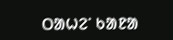ᱛᱟᱦᱮᱸ ᱠᱟᱱᱟ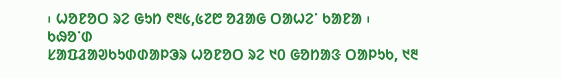᱾ ᱦᱚᱱᱚᱛ ᱨᱮ ᱜᱩᱴ ᱖᱓᱕,᱕᱗᱘ ᱚᱲᱟᱜ ᱛᱟᱦᱮᱸ ᱠᱟᱱᱟ ᱾
ᱠᱷᱚᱸᱰ
ᱥᱟᱯᱲᱟᱣᱠᱩᱰᱰᱟᱞᱳᱨ ᱦᱚᱱᱚᱛ ᱨᱮ ᱑᱐ ᱜᱚᱴᱟᱝ ᱛᱟᱞᱩᱠ, ᱑᱓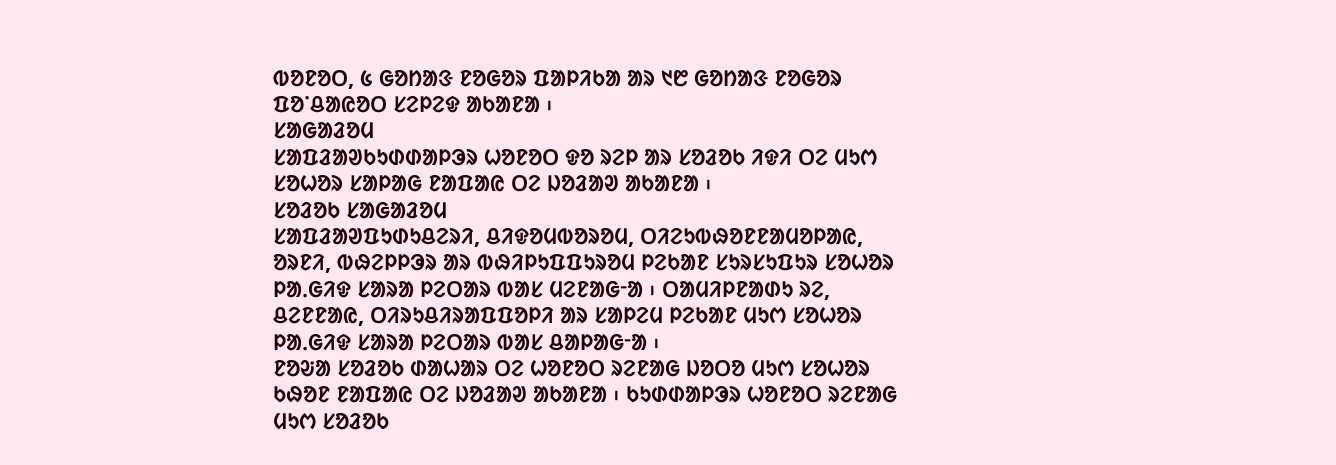ᱵᱚᱱᱚᱛ, ᱕ ᱜᱚᱴᱟᱝ ᱱᱚᱜᱚᱨ ᱯᱟᱞᱤᱠᱟ ᱟᱨ ᱑᱘ ᱜᱚᱴᱟᱝ ᱱᱚᱜᱚᱨ ᱯᱚᱸᱪᱟᱭᱚᱛ ᱥᱮᱞᱮᱫ ᱟᱠᱟᱱᱟ ᱾
ᱥᱟᱜᱟᱲᱚᱢ
ᱥᱟᱯᱲᱟᱣᱠᱩᱰᱰᱟᱞᱳᱨ ᱦᱚᱱᱚᱛ ᱫᱚ ᱨᱮᱞ ᱟᱨ ᱥᱚᱲᱚᱠ ᱤᱫᱤ ᱛᱮ ᱢᱩᱬ ᱥᱚᱦᱚᱨ ᱥᱟᱞᱟᱜ ᱱᱟᱯᱟᱭ ᱛᱮ ᱡᱚᱲᱟᱣ ᱟᱠᱟᱱᱟ ᱾
ᱥᱚᱲᱚᱠ ᱥᱟᱜᱟᱲᱚᱢ
ᱥᱟᱯᱲᱟᱣᱯᱩᱰᱩᱪᱮᱨᱤ, ᱪᱤᱫᱚᱢᱵᱚᱨᱚᱢ, ᱛᱤᱮᱩᱵᱷᱚᱱᱱᱟᱢᱚᱞᱟᱭ, ᱚᱨᱱᱤ, ᱵᱷᱮᱞᱞᱳᱨ ᱟᱨ ᱵᱷᱤᱞᱩᱯᱯᱩᱨᱚᱢ ᱞᱮᱠᱟᱱ ᱥᱩᱨᱥᱩᱯᱩᱨ ᱥᱚᱦᱚᱨ ᱞᱟᱹᱜᱤᱫ ᱥᱟᱨᱟ ᱞᱮᱛᱟᱨ ᱵᱟᱥ ᱢᱮᱱᱟᱜᱼᱟ ᱾ ᱛᱟᱢᱤᱞᱱᱟᱰᱩ ᱨᱮ, ᱪᱮᱱᱱᱟᱭ, ᱛᱤᱨᱩᱪᱤᱨᱟᱯᱯᱚᱞᱤ ᱟᱨ ᱥᱟᱞᱮᱢ ᱞᱮᱠᱟᱱ ᱢᱩᱬ ᱥᱚᱦᱚᱨ ᱞᱟᱹᱜᱤᱫ ᱥᱟᱨᱟ ᱞᱮᱛᱟᱨ ᱵᱟᱥ ᱪᱟᱞᱟᱜᱼᱟ ᱾
ᱱᱚᱶᱟ ᱥᱚᱲᱚᱠ ᱰᱟᱦᱟᱨ ᱛᱮ ᱦᱚᱱᱚᱛ ᱨᱮᱱᱟᱜ ᱡᱚᱛᱚ ᱢᱩᱬ ᱥᱚᱦᱚᱨ ᱠᱷᱚᱱ ᱱᱟᱯᱟᱭ ᱛᱮ ᱡᱚᱲᱟᱣ ᱟᱠᱟᱱᱟ ᱾ ᱠᱩᱰᱰᱟᱞᱳᱨ ᱦᱚᱱᱚᱛ ᱨᱮᱱᱟᱜ ᱢᱩᱬ ᱥᱚᱲᱚᱠ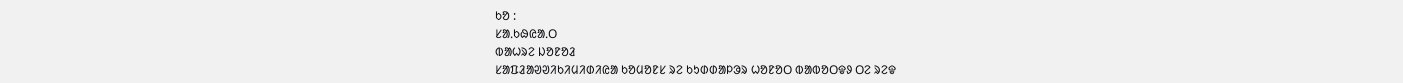ᱠᱚ :
ᱥᱟᱹᱠᱷᱭᱟᱹᱛ
ᱵᱟᱦᱨᱮ ᱡᱚᱱᱚᱲ
ᱥᱟᱯᱲᱟᱣᱣᱤᱠᱤᱢᱤᱰᱤᱭᱟ ᱠᱚᱢᱚᱱᱥ ᱨᱮ ᱠᱩᱰᱰᱟᱞᱳᱨ ᱦᱚᱱᱚᱛ ᱵᱟᱵᱚᱛᱫᱽ ᱛᱮ ᱨᱮᱫ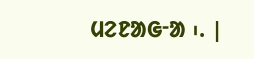ᱢᱮᱱᱟᱜᱼᱟ ᱾. |